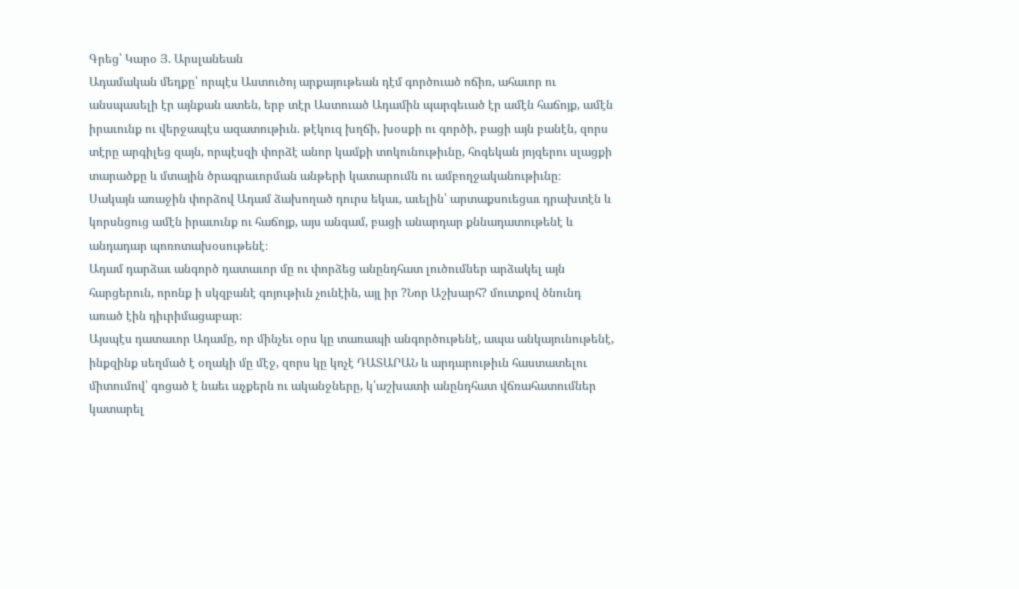Գրեց՝ Կարօ Յ. Արսլանեան
Ադամական մեղքը՝ որպէս Աստուծոյ արքայութեան դէմ գործուած ոճիռ, ահաւոր ու անսպասելի էր այնքան ատեն, երբ տէր Աստուած Ադամին պարգեւած էր ամէն հաճոյք, ամէն իրաւունք ու վերջապէս ազատութիւն. թէկուզ խղճի, խօսքի ու գործի, բացի այն բանէն, զորս տէրը արգիլեց զայն, որպէսզի փորձէ անոր կամքի տոկունութիւնը, հոգեկան յոյզերու սլացքի տարածքը և մտային ծրագրաւորման անթերի կատարումն ու ամբողջականութիւնը։
Սակայն առաջին փորձով Ադամ ձախողած դուրս եկաւ, աւելին՝ արտաքսուեցաւ դրախտէն և կորսնցուց ամէն իրաւունք ու հաճոյք, այս անգամ, բացի անարդար քննադատութենէ և անդադար պոռոտախօսութենէ։
Ադամ դարձաւ անգործ դատաւոր մը ու փորձեց անընդհատ լուծումներ արձակել այն հարցերուն, որոնք ի սկզբանէ գոյութիւն չունէին, այլ իր ?Նոր Աշխարհ? մուտքով ծնունդ առած էին դիւրիմացաբար։
Այսպէս դատաւոր Ադամը, որ մինչեւ օրս կը տառապի անգործութենէ, ապա անկայունութենէ, ինքզինք սեղմած է օղակի մը մէջ, զորս կը կոչէ ԴԱՏԱՐԱՆ և արդարութիւն հաստատելու միտումով՝ գոցած է նաեւ աչքերն ու ականջները, կ՛աշխատի անընդհատ վճռահատումներ կատարել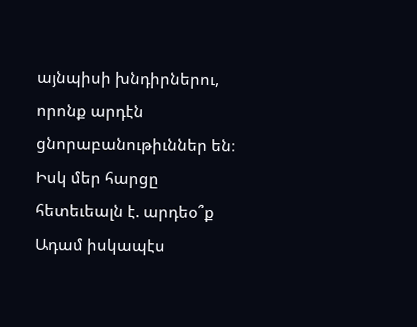այնպիսի խնդիրներու, որոնք արդէն ցնորաբանութիւններ են։
Իսկ մեր հարցը հետեւեալն է. արդեօ՞ք Ադամ իսկապէս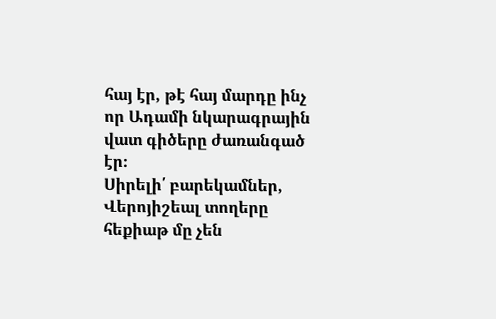հայ էր, թէ հայ մարդը ինչ որ Ադամի նկարագրային վատ գիծերը ժառանգած էր։
Սիրելի՛ բարեկամներ,
Վերոյիշեալ տողերը հեքիաթ մը չեն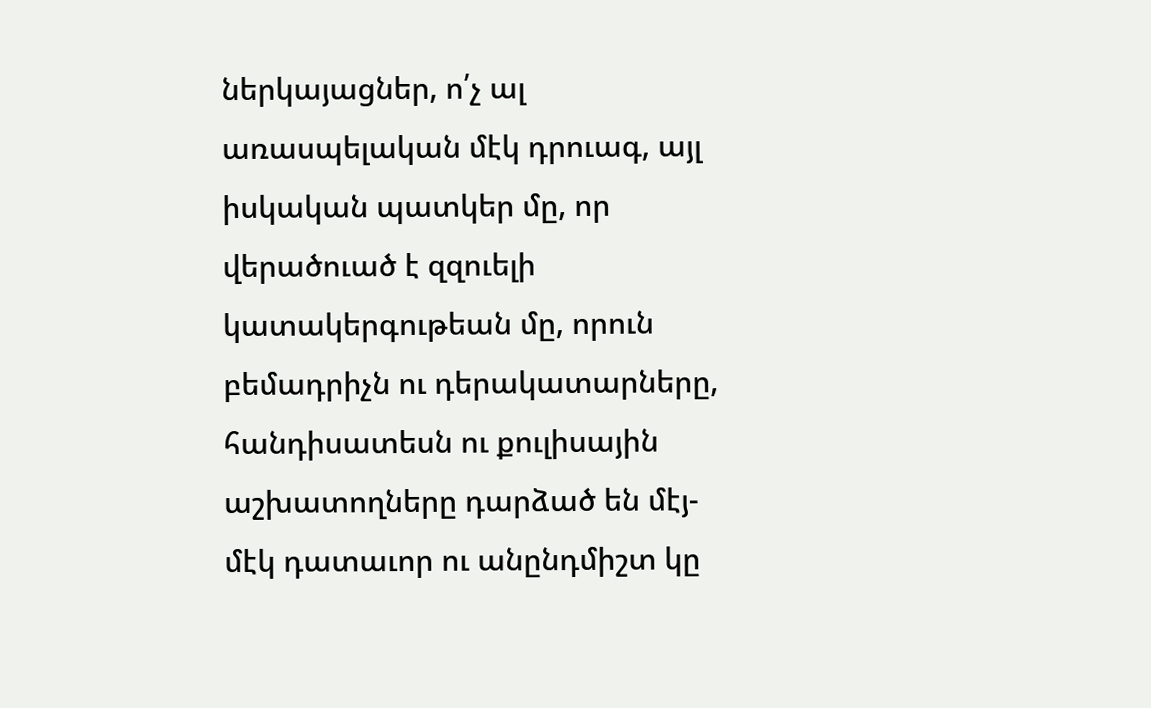ներկայացներ, ո՛չ ալ առասպելական մէկ դրուագ, այլ իսկական պատկեր մը, որ վերածուած է զզուելի կատակերգութեան մը, որուն բեմադրիչն ու դերակատարները, հանդիսատեսն ու քուլիսային աշխատողները դարձած են մէյ- մէկ դատաւոր ու անընդմիշտ կը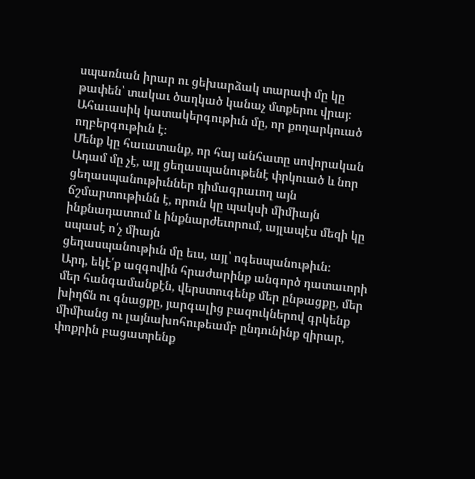սպառնան իրար ու ցեխարձակ տարափ մը կը թափեն՝ տակաւ ծաղկած կանաչ մտքերու վրայ։
Ահաւասիկ կատակերգութիւն մը, որ քողարկուած ողբերգութիւն է։
Մենք կը հաւատանք, որ հայ անհատը սովորական Ադամ մը չէ, այլ ցեղասպանութենէ փրկուած և նոր ցեղասպանութիւններ դիմագրաւող այն ճշմարտութիւնն է, որուն կը պակսի միմիայն ինքնադատում և ինքնարժեւորում, այլապէս մեզի կը սպասէ ո՛չ միայն
ցեղասպանութիւն մը եւս, այլ՝ ոգեսպանութիւն։
Արդ, եկէ՛ք ազգովին հրաժարինք անգործ դատաւորի մեր հանգամանքէն, վերստուգենք մեր ընթացքը, մեր խիղճն ու գնացքը, յարգալից բազուկներով գրկենք միմիանց ու լայնախոհութեամբ ընդունինք զիրար, փոքրին բացատրենք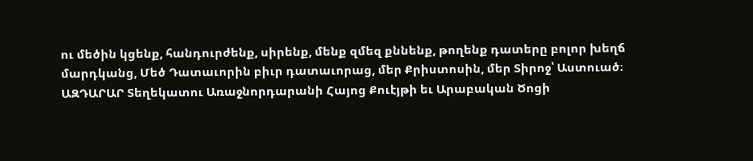ու մեծին կցենք, հանդուրժենք, սիրենք, մենք զմեզ քննենք, թողենք դատերը բոլոր խեղճ մարդկանց, Մեծ Դատաւորին բիւր դատաւորաց, մեր Քրիստոսին, մեր Տիրոջ՝ Աստուած։
ԱԶԴԱՐԱՐ Տեղեկատու Առաջնորդարանի Հայոց Քուէյթի եւ Արաբական Ծոցի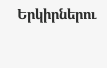Երկիրներու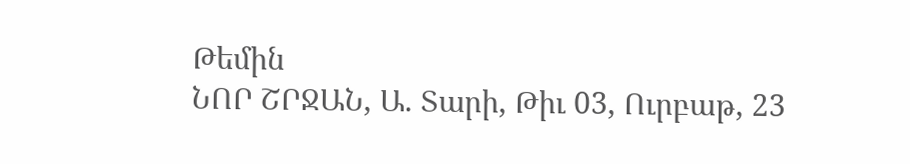Թեմին
ՆՈՐ ՇՐՋԱՆ, Ա. Տարի, Թիւ 03, Ուրբաթ, 23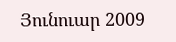Յունուար 2009